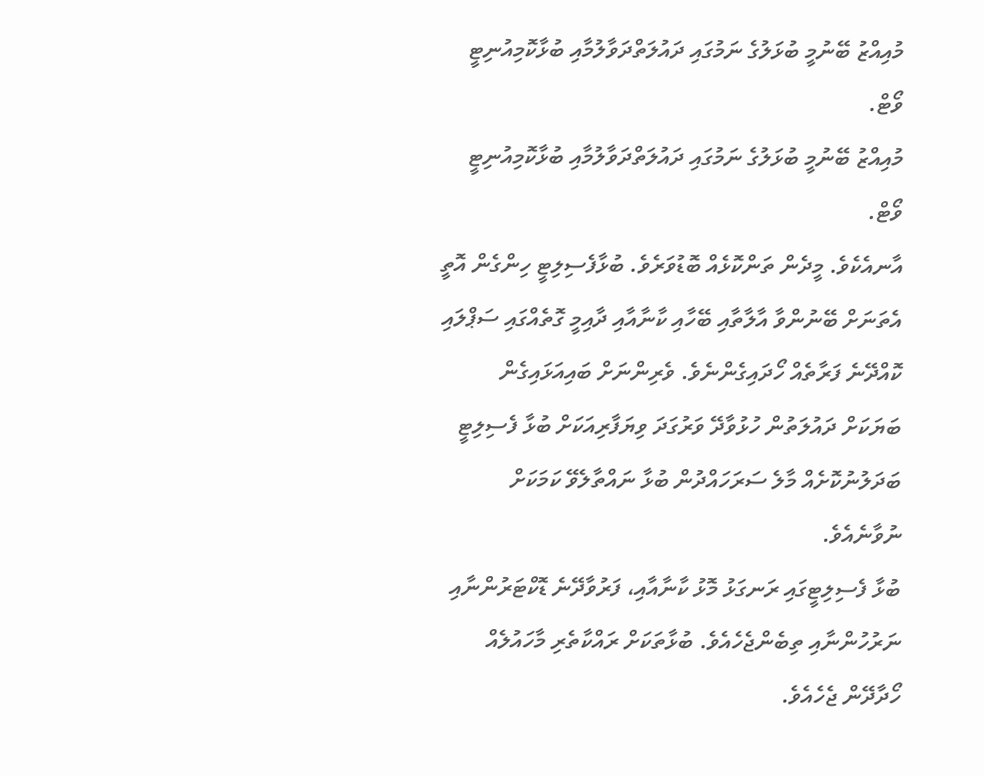މުއިއްޒު ބޭނުމީ ބުޅަލުގެ ނަމުގައި ދައުލަތްދަވާލުމާއި ބުޅާކޮމިއުނިޓީ ވޯޓް.
މުއިއްޒު ބޭނުމީ ބުޅަލުގެ ނަމުގައި ދައުލަތްދަވާލުމާއި ބުޅާކޮމިއުނިޓީ ވޯޓް.
އާނއެކެވެ. މީދެން ތަންކޮޅެއް ބޮޑުވަރެވެ. ބުޅާފެސިލިޓީ ހިންގެން އޮތީ އެތަނަށް ބޭނުންވާ އާލާތާއި ބޭހާއި ކާނާއާއި ދާއިމީ ގޮތެއްގައި ސަޕްލައި ކޮއްދޭނެ ފަރާތެއް ހޯދައިގެންނެވެ. ވެރިންނަށް ބައިއަޅައިގެން ބަޔަކަށް ދައުލަތުން ހުޅުވާދޭ ވަރުގަދަ ވިޔަފާރިއަކަށް ބުޅާ ފެސިލިޓީ ބަދަލުނުކޮށެއް މާލެ ސަރަހައްދުން ބުޅާ ނައްތާލެވޭ ކަމަކަށް ނުވާނެއެވެ.
ބުޅާ ފެސިލިޓީގައި ރަނގަޅު މޮޅު ކާނާއާއި، ފަރުވާދޭނެ ޑޮކްޓަރުންނާއި ނަރުހުންނާއި ތިބެންޖެހެއެވެ. ބުޅާތަކަށް ރައްކާތެރި މާހައުލެއް ހޯދާދޭން ޖެހެއެވެ.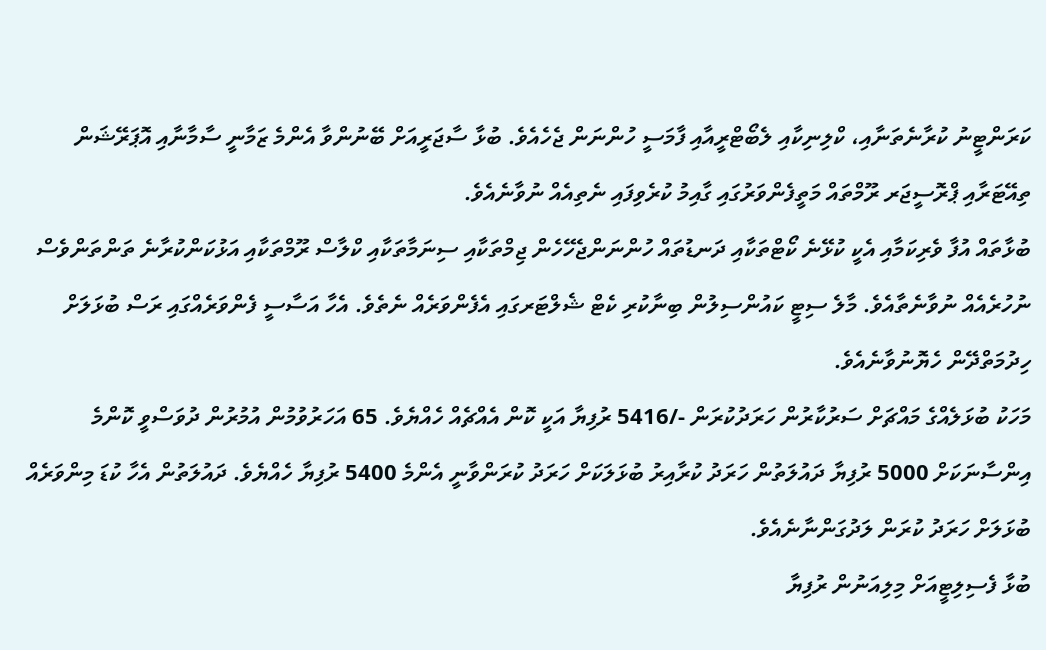ކަރަންޓީނު ކުރާނެތަނާއި، ކްލިނިކާއި ލެބޯޓްރީއާއި ފާމަސީ ހުންނަން ޖެހެއެވެ. ބުޅާ ސާޖަރީއަށް ބޭނުންވާ އެންމެ ޒަމާނީ ސާމާނާއި އޮޕަރޭޝަން ތިއޭޓަރާއި ޕްރޮސީޖަރ ރޫމްތައް މަތީފެންވަރުގައި ގާއިމު ކުރެވިފައި ނެތިއެއް ނުވާނެއެވެ.
ބުޅާތައް އުފާ ވެރިކަމާއި އެކީ ކުޅޭނެ ކޯޓްތަކާއި ދަނޑުތައް ހުންނަންޖެހޭހެން ޖިމްތަކާއި ސިނަމާތަކާއި ކްލާސް ރޫމްތަކާއި އަޅުކަންކުރާނެ ތަންތަންވެސް ނުހުރެއެއް ނުވާނެތާއެވެ. މާލެ ސިޓީ ކައުންސިލުން ބިނާކުރި ކެޓް ޝެލްޓަރގައި އެފެންވަރެއް ނެތެވެ. އެހާ އަސާސީ ފެންވަރެއްގައި ރަސް ބުޅަލަށް ހިދުމަތްދޭން ހެޔޮނުވާނެއެވެ.
މަހަކު ބުޅަލެއްގެ މައްޗަށް ސަރުކާރުން ހަރަދުކުރަން -/5416 ރުފިޔާ އަކީ ކޮން އެއްޗެއް ހެއްޔެވެ. 65 އަހަރުވުމުން އުމުރުން ދުވަސްވީ ކޮންމެ އިންސާނަކަށް 5000 ރުފިޔާ ދައުލަތުން ހަރަދު ކުރާއިރު ބުޅަލަކަށް ހަރަދު ކުރަންވާނީ އެންމެ 5400 ރުފިޔާ ހެއްޔެވެ. ދައުލަތުން އެހާ ކުޑަ މިންވަރެއް ބުޅަލަށް ހަރަދު ކުރަން ލަދުގަންނާނެއެވެ.
ބުޅާ ފެސިލިޓީއަށް މިލިއަނުން ރުފިޔާ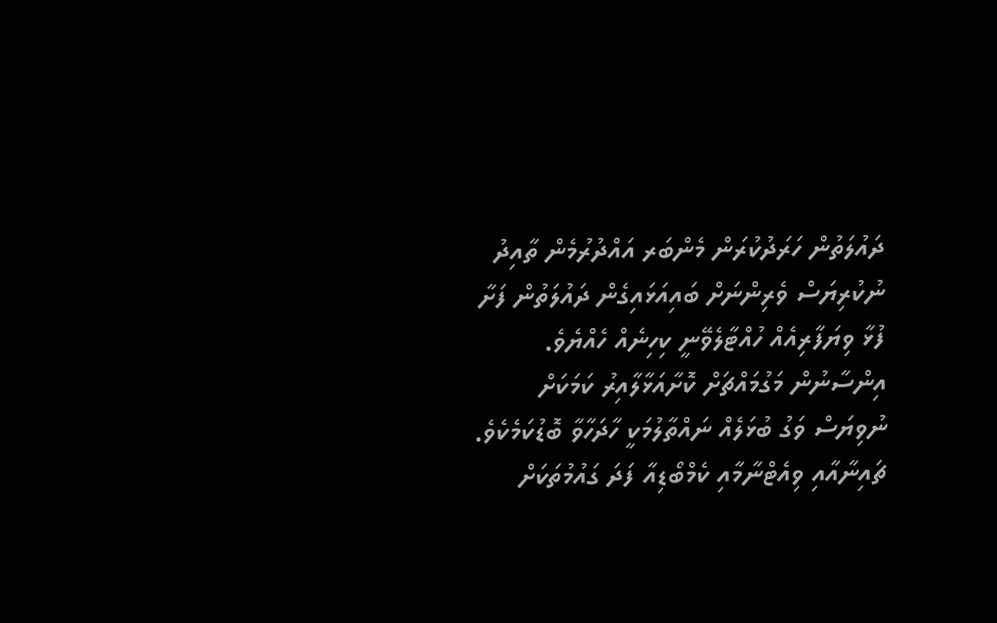ދައުލަތުން ހަރަދުކުރަން މެންބަރ އައްދުރުމެން ތާއިދު ނުކުރިޔަސް ވެރިންނަށް ބައިއަޅައިގެން ދައުލަތުން ފަށާ ފުޅާ ވިޔަފާރިއެއް ހުއްޓާލެވޭނީ ކިހިނެއް ހެއްޔެވެ. އިންސާނުން މަގުމައްޗަށް ކޮށާއަޅާލާއިރު ކަމަކަށް ނުވިޔަސް ވަގު ބުޅަލެއް ނައްތާލުމަކީ ހާދަހާވާ ބޮޑުކަމެކެވެ. ޗައިނާއާއި ވިއެޓްނާމާއި ކެމްބޯޑިއާ ފަދަ ގައުމުތަކަށް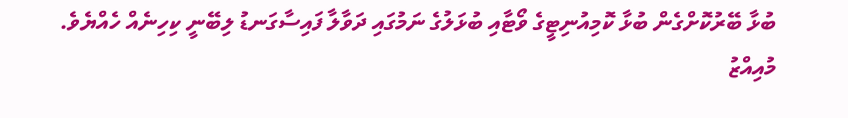ބުޅާ ބޭރުކޮށްގެން ބުޅާ ކޮމިއުނިޓީގެ ވޯޓާއި ބުޅަލުގެ ނަމުގައި ދަވާލާ ފައިސާގަނޑު ލިބޭނީ ކިހިނެއް ހެއްޔެވެ. މުއިއްޒު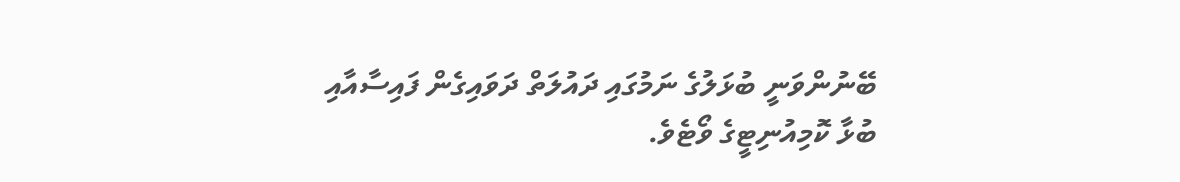ބޭނުންވަނީ ބުޅަލުގެ ނަމުގައި ދައުލަތް ދަވައިގެން ފައިސާއާއި ބުޅާ ކޮމިއުނިޓީގެ ވޯޓެވެ.